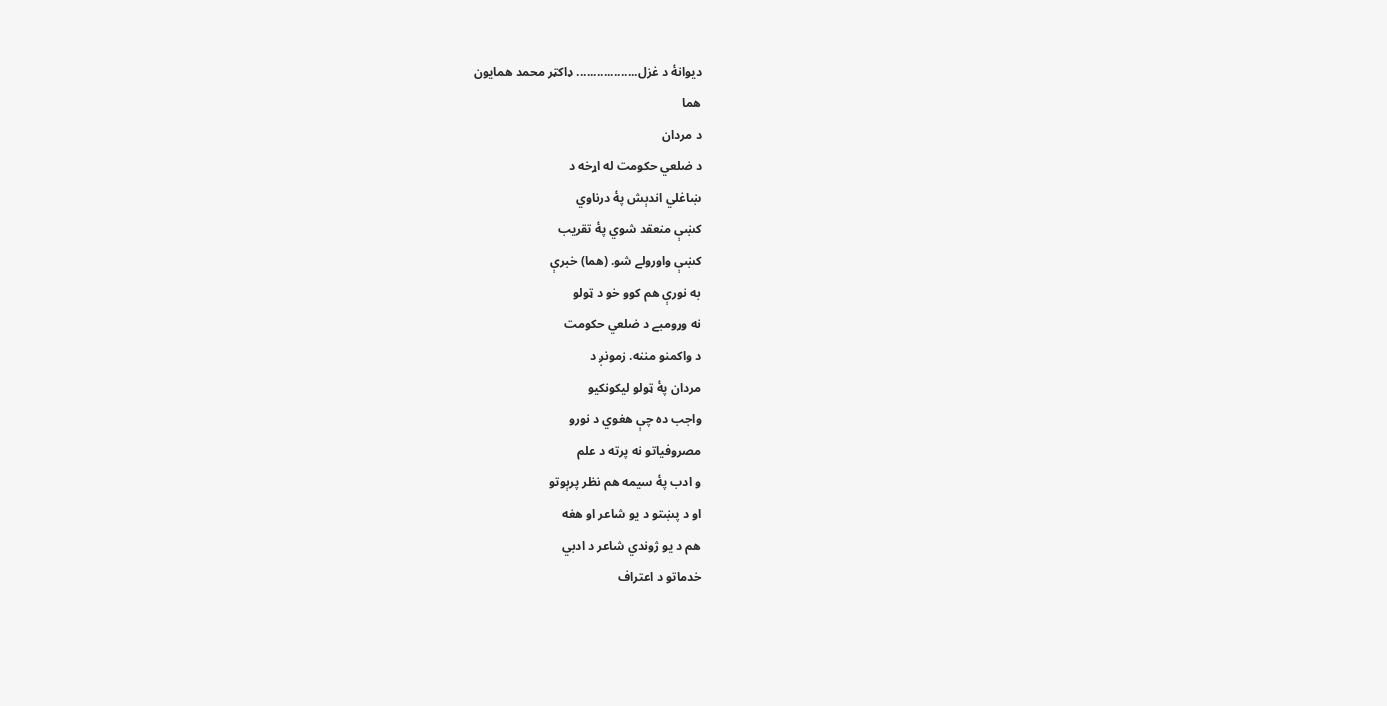ديوانۀ د غزل.................. ډاکټر محمد همايون
هما
د مردان
د ضلعي حکومت له اړخه د
ښاغلي اندېش پۀ درناوي
کښې منعقد شوي پۀ تقريب
کښې واورولے شو. (هما) خبرې
به نورې هم کوو خو د ټولو
نه وړومبے د ضلعي حکومت
د واکمنو مننه. زمونږ د
مردان پۀ ټولو ليکونکيو
واجب ده چې هغوي د نورو
مصروفياتو نه پرته د علم
و ادب پۀ سيمه هم نظر پرېوتو
او د پښتو د يو شاعر او هغه
هم د يو ژوندي شاعر د ادبي
خدماتو د اعتراف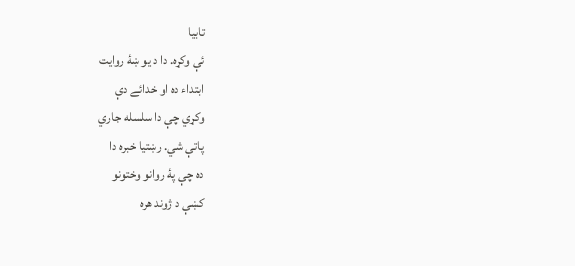تابيا
ئې وکړه. دا د يو ښۀ روايت
ابتداء ده او خدائے دې
وکړي چې دا سلسله جاري
پاتې شي. رښتيا خبره دا
ده چې پۀ روانو وختونو
کښې د ژوند هره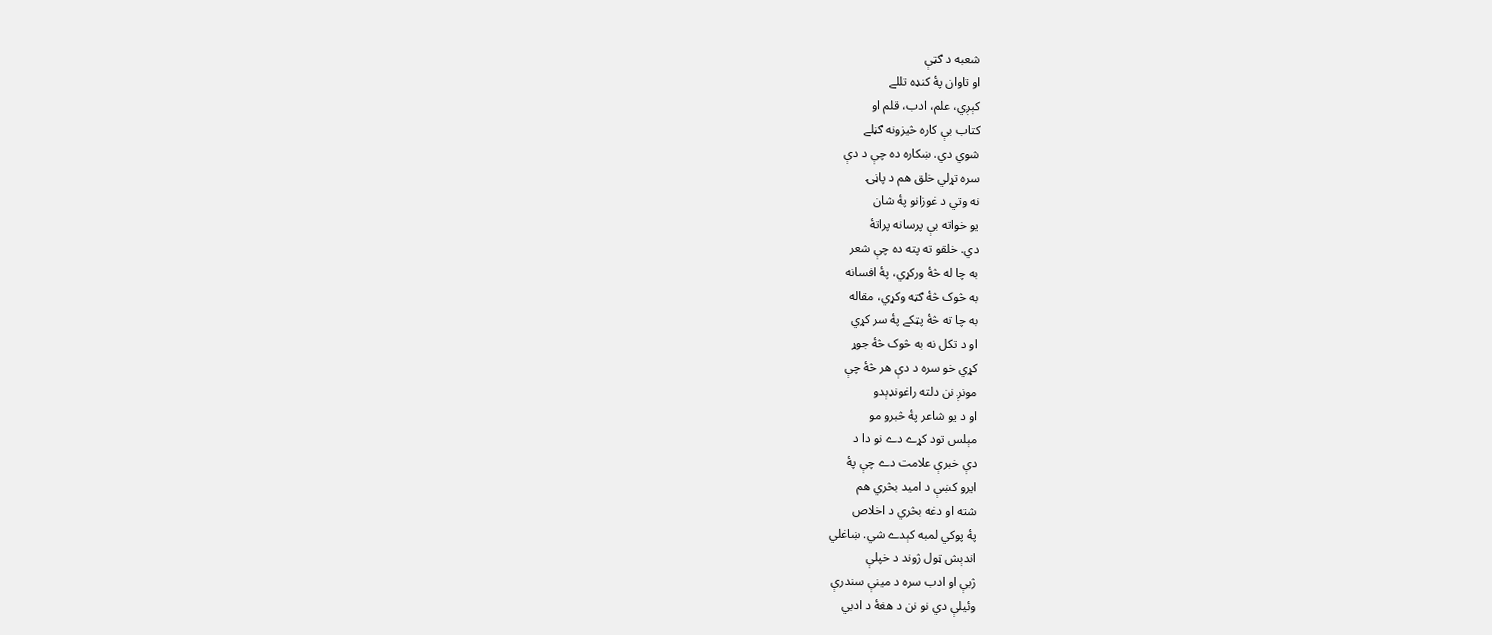شعبه د ګټې
او تاوان پۀ کنډه تللے
کېږي، علم، ادب، قلم او
کتاب بې کاره څيزونه ګڼلے
شوي دي. ښکاره ده چې د دې
سره تړلي خلق هم د پاڼۍ
نه وتي د غوزانو پۀ شان
يو خواته بې پرسانه پراتۀ
دي. خلقو ته پته ده چې شعر
به چا له څۀ ورکړي، پۀ افسانه
به څوک څۀ ګټه وکړي، مقاله
به چا ته څۀ پټکے پۀ سر کړي
او د تکل نه به څوک څۀ جوړ
کړي خو سره د دې هر څۀ چې
مونږ نن دلته راغونډېدو
او د يو شاعر پۀ څبرو مو
مېلس تود کړے دے نو دا د
دې خبرې علامت دے چې پۀ
ايرو کښې د اميد بڅري هم
شته او دغه بڅري د اخلاص
پۀ پوکي لمبه کېدے شي. ښاغلي
اندېش ټول ژوند د خپلې
ژبې او ادب سره د مينې سندرې
وئيلې دي نو نن د هغۀ د ادبي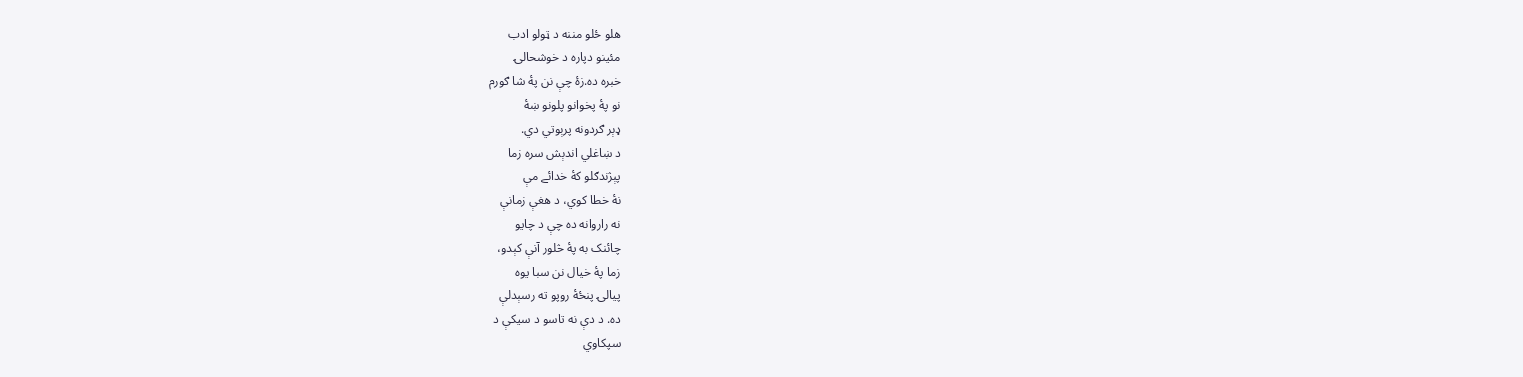هلو ځلو مننه د ټولو ادب
مئينو دپاره د خوشحالۍ
خبره ده.زۀ چې نن پۀ شا ګورم
نو پۀ پخوانو پلونو ښۀ
ډېر ګردونه پرېوتي دي.
د ښاغلي اندېش سره زما
پېژندګلو کۀ خدائے مې
نۀ خطا کوي، د هغې زمانې
نه راروانه ده چې د چايو
چائنک به پۀ څلور آنې کېدو،
زما پۀ خيال نن سبا يوه
پيالۍ پنځۀ روپو ته رسېدلې
ده. د دې نه تاسو د سيکې د
سپکاوي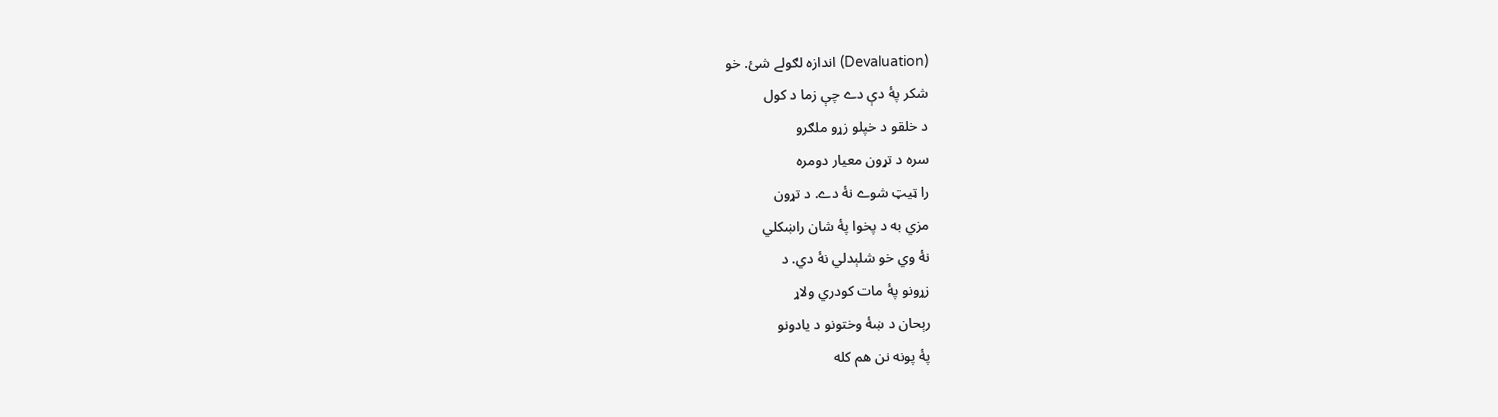(Devaluation) اندازه لګولے شئ. خو
شکر پۀ دې دے چې زما د کول
د خلقو د خپلو زړو ملګرو
سره د تړون معيار دومره
را ټيټ شوے نۀ دے. د تړون
مزي به د پخوا پۀ شان راښکلي
نۀ وي خو شلېدلي نۀ دي. د
زړونو پۀ مات کودري ولاړ
رېحان د ښۀ وختونو د يادونو
پۀ پونه نن هم کله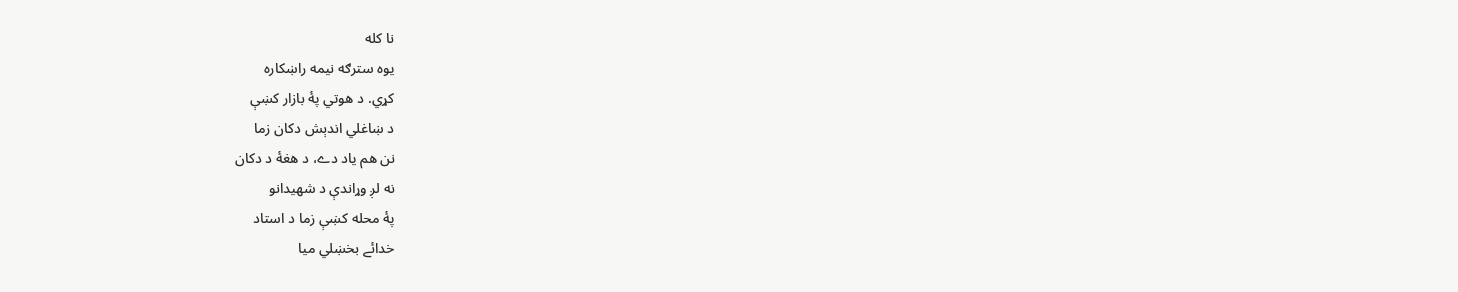نا کله
يوه سترګه نيمه راښکاره
کړي. د هوتي پۀ بازار کښې
د ښاغلي اندېش دکان زما
نن هم ياد دے، د هغۀ د دکان
نه لږ وړاندې د شهيدانو
پۀ محله کښې زما د استاد
خدائے بخښلي ميا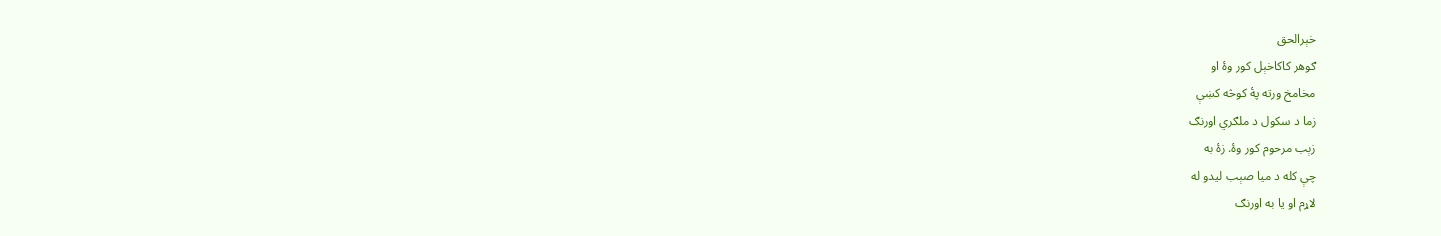خېرالحق
ګوهر کاکاخېل کور وۀ او
مخامخ ورته پۀ کوڅه کښې
زما د سکول د ملګري اورنګ
زېب مرحوم کور وۀ. زۀ به
چې کله د ميا صېب ليدو له
لاړم او يا به اورنګ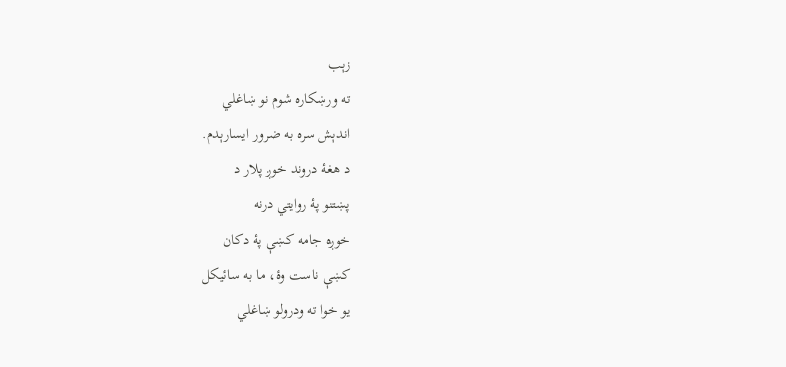زېب
ته ورښکاره شوم نو ښاغلي
اندېش سره به ضرور ايسارېدم.
د هغۀ دروند خوږ پلار د
پښتنو پۀ روايتي درنه
خوږه جامه کښې پۀ دکان
کښې ناست وۀ، ما به سائيکل
يو خوا ته ودرولو ښاغلي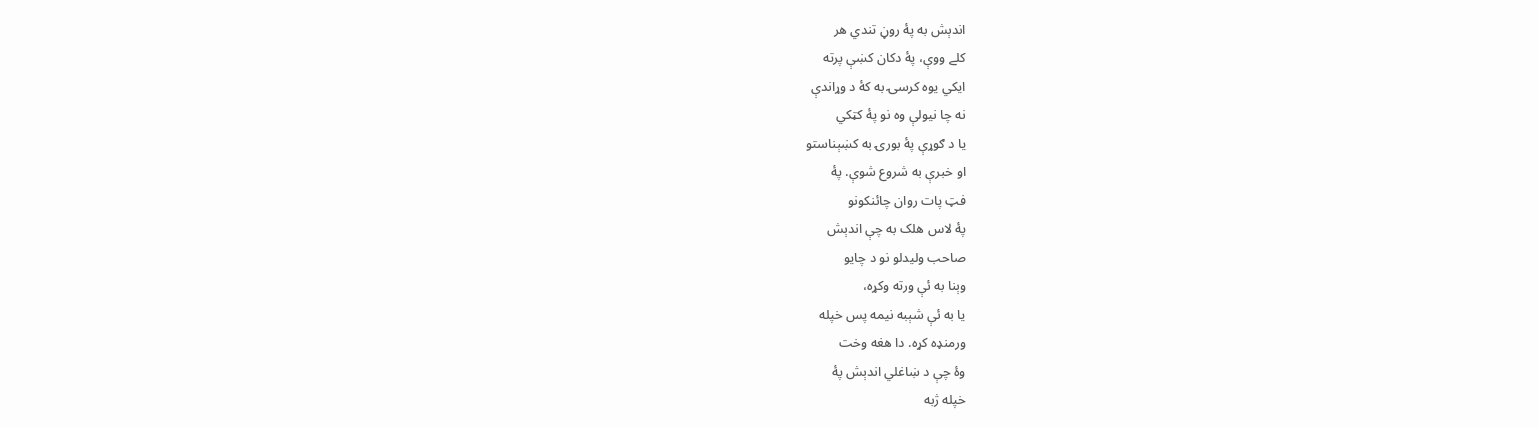اندېش به پۀ روڼ تندي هر
کلے ووې، پۀ دکان کښې پرته
ايکي يوه کرسۍ به کۀ د وړاندې
نه چا نيولې وه نو پۀ کټکي
يا د ګوړې پۀ بورۍ به کښېناستو
او خبرې به شروع شوې. پۀ
فټ پات روان چائنکونو
پۀ لاس هلک به چې اندېش
صاحب وليدلو نو د چايو
وېنا به ئې ورته وکړه،
يا به ئې شېبه نيمه پس خپله
ورمنډه کړه. دا هغه وخت
وۀ چې د ښاغلي اندېش پۀ
خپله ژبه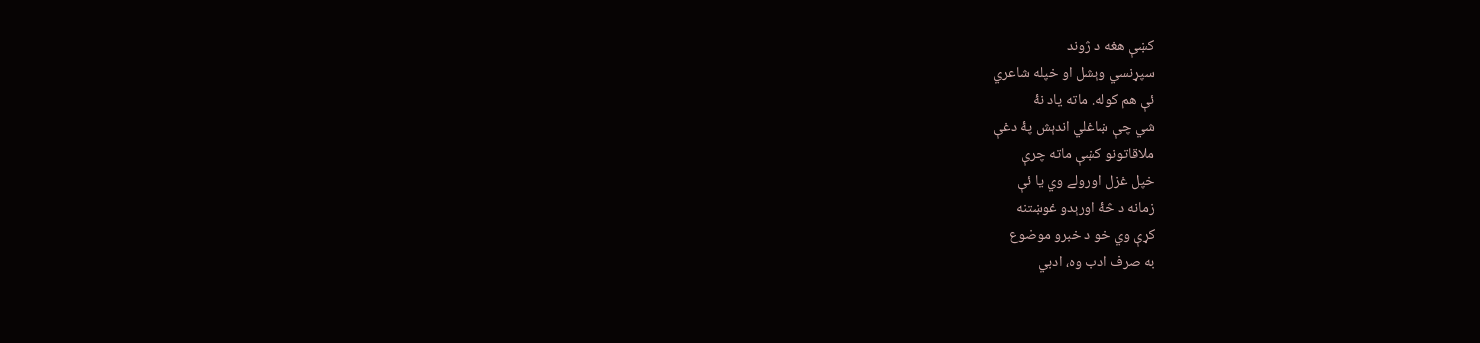کښې هغه د ژوند
سپړنسي وېشل او خپله شاعري
ئې هم کوله. ماته ياد نۀ
شي چې ښاغلي اندېش پۀ دغې
ملاقاتونو کښې ماته چرې
خپل غزل اورولے وي يا ئې
زمانه د څۀ اورېدو غوښتنه
کړې وي خو د خبرو موضوع
به صرف ادب وه، ادبي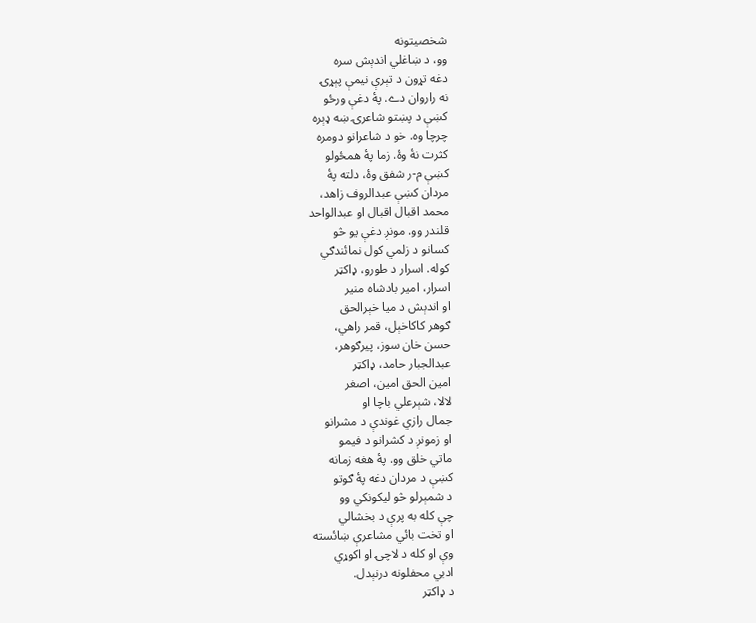شخصيتونه
وو، د ښاغلي اندېش سره
دغه تړون د تېرې نيمې پېړۍ
نه راروان دے. پۀ دغې ورځو
کښې د پښتو شاعرۍ ښه ډېره
چرچا وه. خو د شاعرانو دومره
کثرت نۀ وۀ. زما پۀ همځولو
کښې م-ر شفق وۀ، دلته پۀ
مردان کښې عبدالروف زاهد،
محمد اقبال اقبال او عبدالواحد
قلندر وو. مونږ دغې يو څو
کسانو د زلمي کول نمائندګي
کوله. اسرار د طورو، ډاکټر
اسرار، امير بادشاه منير
او اندېش د ميا خېرالحق
ګوهر کاکاخېل، قمر راهي،
حسن خان سوز، پيرګوهر،
عبدالجبار حامد، ډاکټر
امين الحق امين، اصغر
لالا، شېرعلي باچا او
جمال رازي غوندې د مشرانو
او زمونږ د کشرانو د فيمو
ماتي خلق وو. پۀ هغه زمانه
کښې د مردان دغه پۀ ګوتو
د شمېرلو څو ليکونکي وو
چې کله به پرې د بخشالي
او تخت بائي مشاعرې ښائسته
وې او کله د لاچۍ او اکوړي
ادبي محفلونه درنېدل.
د ډاکټر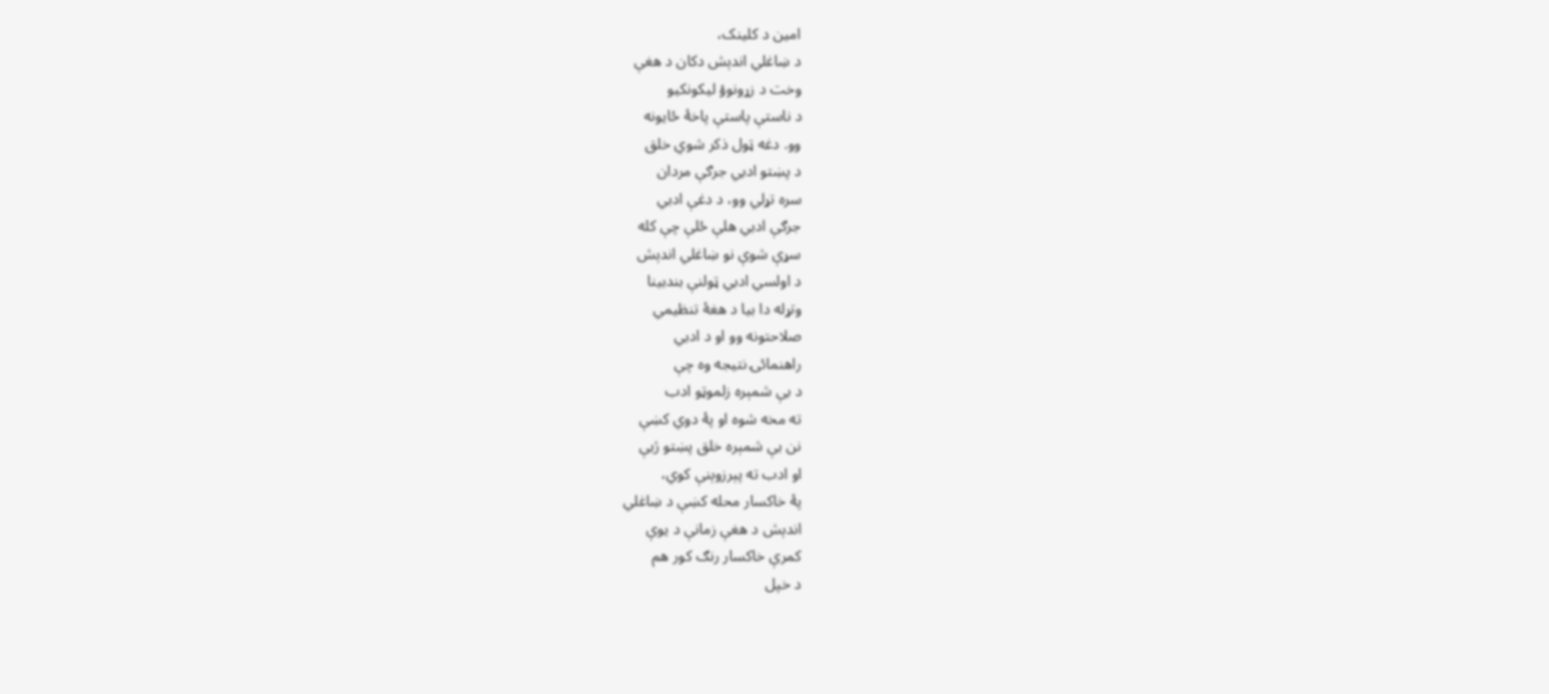امين د کلينک،
د ښاغلي اندېش دکان د هغې
وخت د زړونوؤ ليکونکيو
د ناستې پاستې پاخۀ ځايونه
وو. دغه ټول ذکر شوي خلق
د پښتو ادبي جرګې مردان
سره تړلي وو، د دغې ادبي
جرګې ادبي هلې ځلې چې کله
سړې شوې نو ښاغلي اندېش
د اولسي ادبي ټولنې بندبينا
وتړله دا بيا د هغۀ تنظيمي
صلاحتونه وو او د ادبي
راهنمائۍ نتيجه وه چې
د بې شمېره زلموټو ادب
ته مخه شوه او پۀ دوي کښې
نن بې شمېره خلق پښتو ژبې
او ادب ته پېرزوېنې کوي،
پۀ خاکسار محله کښې د ښاغلي
اندېش د هغې زمانې د يوې
کمرې خاکسار رنګ کور هم
د خپل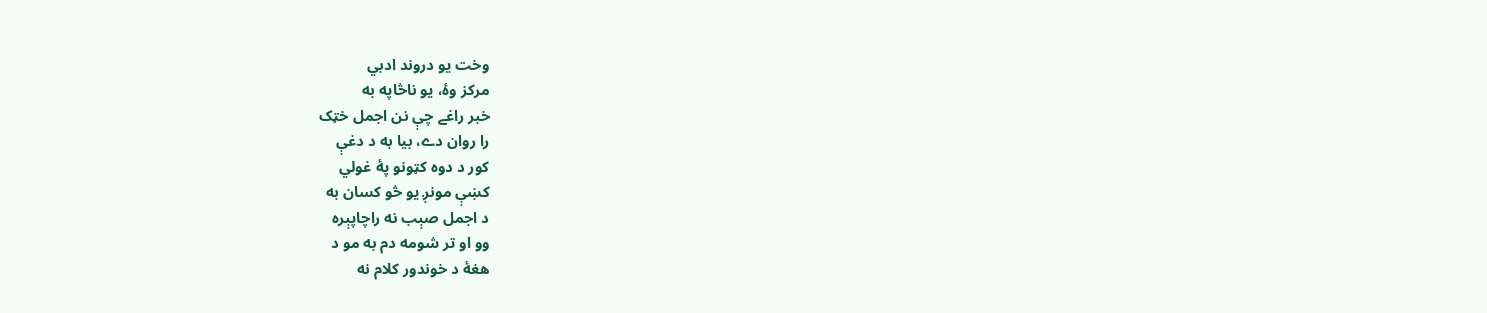وخت يو دروند ادبي
مرکز وۀ، يو ناڅاپه به
خبر راغے چې نن اجمل خټک
را روان دے، بيا به د دغې
کور د دوه کټونو پۀ غولي
کښې مونږ يو څو کسان به
د اجمل صېب نه راچاپېره
وو او تر شومه دم به مو د
هغۀ د خوندور کلام نه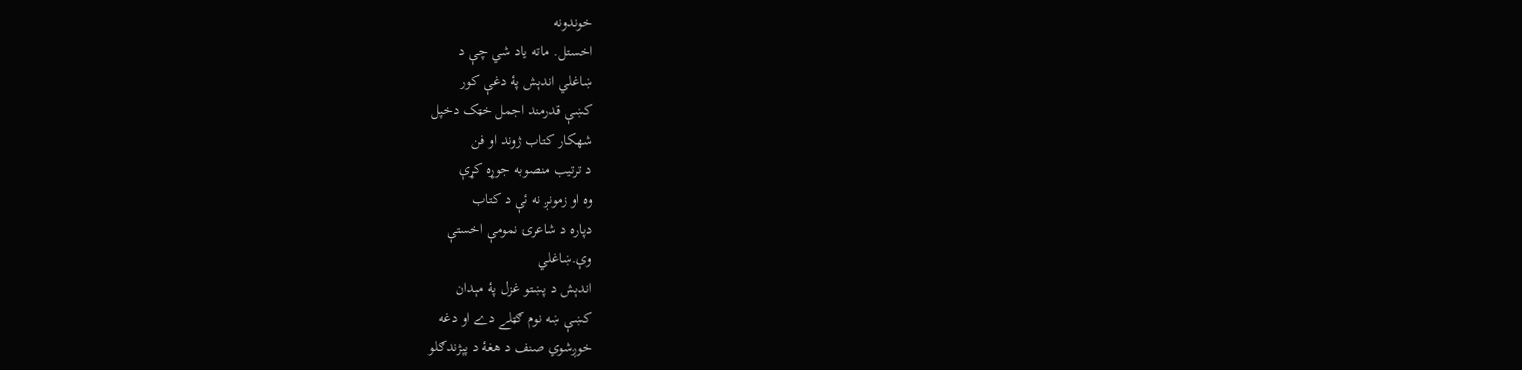خوندونه
اخستل. ماته ياد شي چې د
ښاغلي اندېش پۀ دغې کور
کښې قدرمند اجمل خټک دخپل
شهکار کتاب ژوند او فن
د ترتيب منصوبه جوړه کړې
وه او زمونږ نه ئې د کتاب
دپاره د شاعرۍ نمومې اخستې
وې.ښاغلي
اندېش د پښتو غزل پۀ مېدان
کښې ښه نوم ګټلے دے او دغه
خوږشوي صنف د هغۀ د پېژندګلو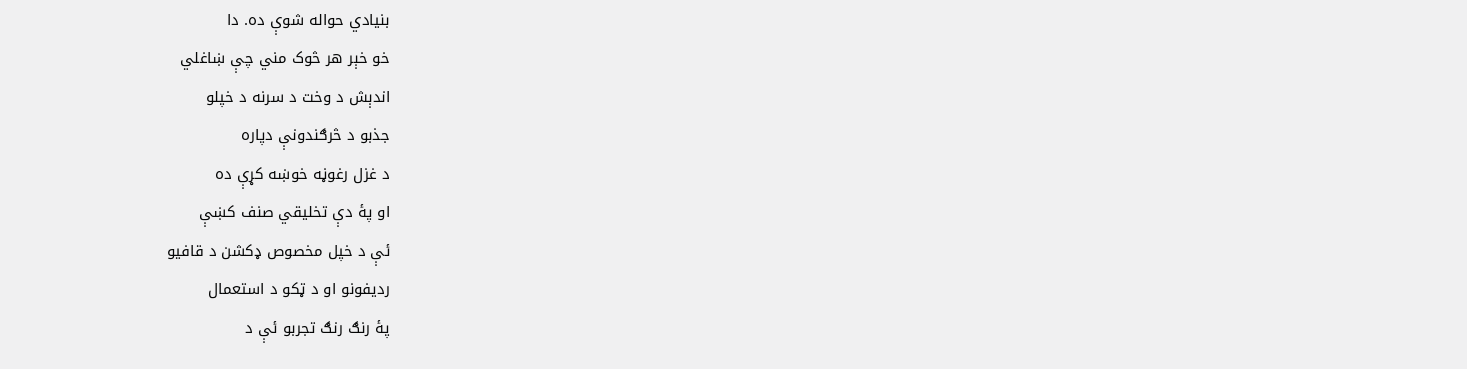بنيادي حواله شوې ده. دا
خو خېر هر څوک مني چې ښاغلي
اندېش د وخت د سرنه د خپلو
جذبو د څرګندونې دپاره
د غزل رغوڼه خوښه کړې ده
او پۀ دې تخليقي صنف کښې
ئې د خپل مخصوص ډکشن د قافيو
رديفونو او د ټکو د استعمال
پۀ رنګ رنګ تجربو ئې د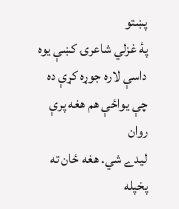پښتو
پۀ غزلي شاعرۍ کښې يوه
داسې لاره جوړه کړې ده
چې يواځې هم هغه پرې روان
ليدے شي. هغه ځان ته پخپله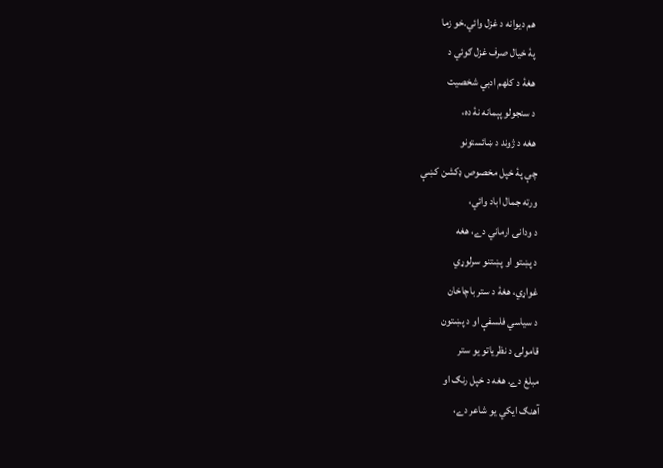هم ديوانه د غزل وائي.خو زما
پۀ خيال صرف غزل ګوئي د
هغۀ د کلهم ادبي شخصيت
د سنجولو پېمانه نۀ ده،
هغه د ژوند د ښائستونو
چې پۀ خپل مخصوص ډکشن کښې
ورته جمال اباد وائي،
د ودانۍ ارماني دے، هغه
د پښتو او پښتنو سرلوړي
غواړي، هغۀ د ستر باچاخان
د سياسي فلسفې او د پښتون
قامولۍ د نظرياتو يو ستر
مبلغ دے. هغه د خپل رنګ او
آهنګ ايکي يو شاعر دے،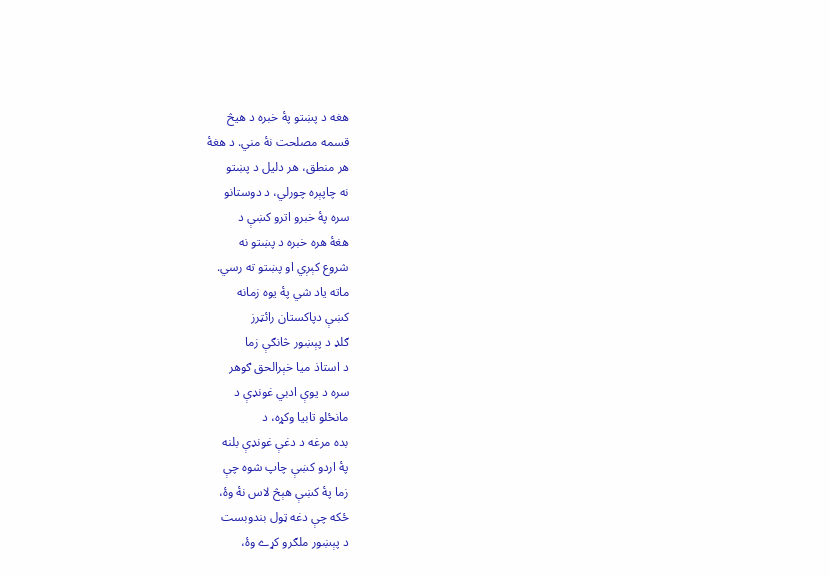هغه د پښتو پۀ خبره د هيڅ
قسمه مصلحت نۀ مني. د هغۀ
هر منطق، هر دليل د پښتو
نه چاپېره چورلي، د دوستانو
سره پۀ خبرو اترو کښې د
هغۀ هره خبره د پښتو نه
شروع کېږي او پښتو ته رسي.
ماته ياد شي پۀ يوه زمانه
کښې دپاکستان رائټرز
ګلډ د پېښور څانګې زما
د استاذ ميا خېرالحق ګوهر
سره د يوې ادبي غونډې د
مانځلو تابيا وکړه، د
بده مرغه د دغې غونډې بلنه
پۀ اردو کښې چاپ شوه چې
زما پۀ کښې هېڅ لاس نۀ وۀ،
ځکه چې دغه ټول بندوبست
د پېښور ملګرو کړے وۀ،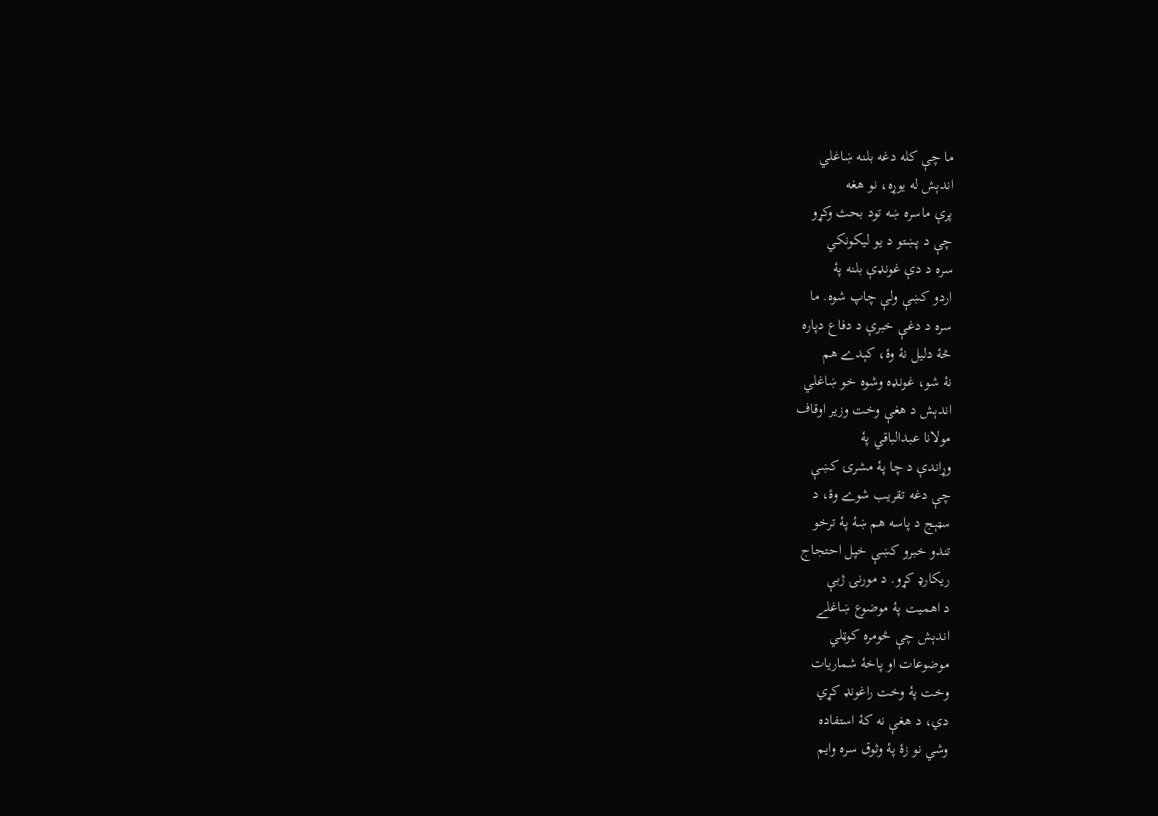ما چې کله دغه بلنه ښاغلي
اندېش له يوړه، نو هغه
پرې ماسره ښه تود بحث وکړو
چې د پښتو د يو ليکونکي
سره د دې غونډې بلنه پۀ
اردو کښې ولې چاپ شوه. ما
سره د دغې خبرې د دفاع دپاره
څۀ دليل نۀ وۀ، کېدے هم
نۀ شو، غونډه وشوه خو ښاغلي
اندېش د هغې وخت وزير اوقاف
مولانا عبدالباقي پۀ
وړاندې د چا پۀ مشرۍ کښې
چې دغه تقريب شوے وۀ، د
سټېج د پاسه هم ښۀ پۀ ترخو
تندو خبرو کښې خپل احتجاج
ريکارډ کړو. د مورنۍ ژبې
د اهميت پۀ موضوع ښاغلے
اندېش چې څومره کوټلي
موضوعات او پاخۀ شماريات
وخت پۀ وخت راغونډ کړي
دي، د هغې نه کۀ استفاده
وشي نو زۀ پۀ وثوق سره وايم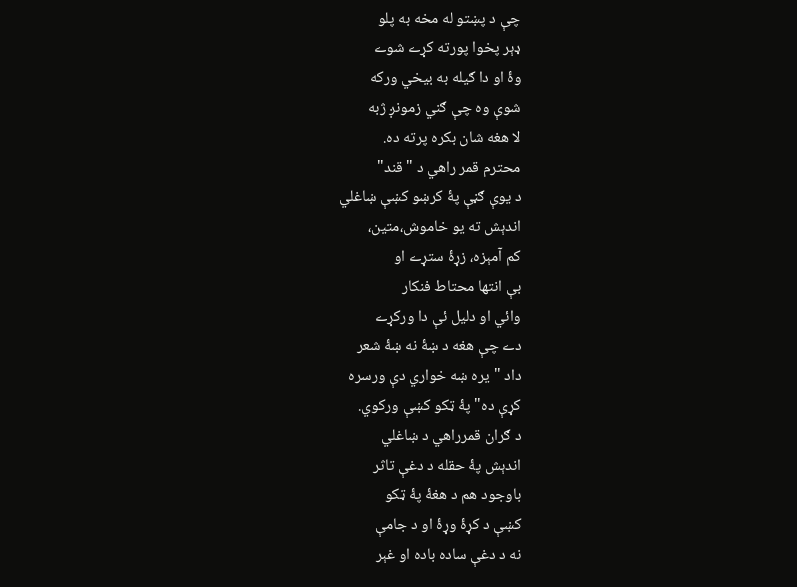چې د پښتو له مخه به پلو
ډېر پخوا پورته کړے شوے
وۀ او دا ګيله به بيخي ورکه
شوې وه چې ګني زمونږ ژبه
لا هغه شان بکره پرته ده.
محترم قمر راهي د "قند"
د يوې ګڼې پۀ کرښو کښې ښاغلي
اندېش ته يو خاموش،متين،
کم آمېزه، زړۀ ستړے او
بې انتها محتاط فنکار
وائي او دليل ئې دا ورکړے
دے چې هغه د ښۀ نه ښۀ شعر
داد "يره ښه خواري دې ورسره
کړې ده" پۀ ټکو کښې ورکوي.
د ګران قمرراهي د ښاغلي
اندېش پۀ حقله د دغې تاثر
باوجود هم د هغۀ پۀ ټکو
کښې د کړۀ وړۀ او د جامې
نه د دغې ساده باده او غېر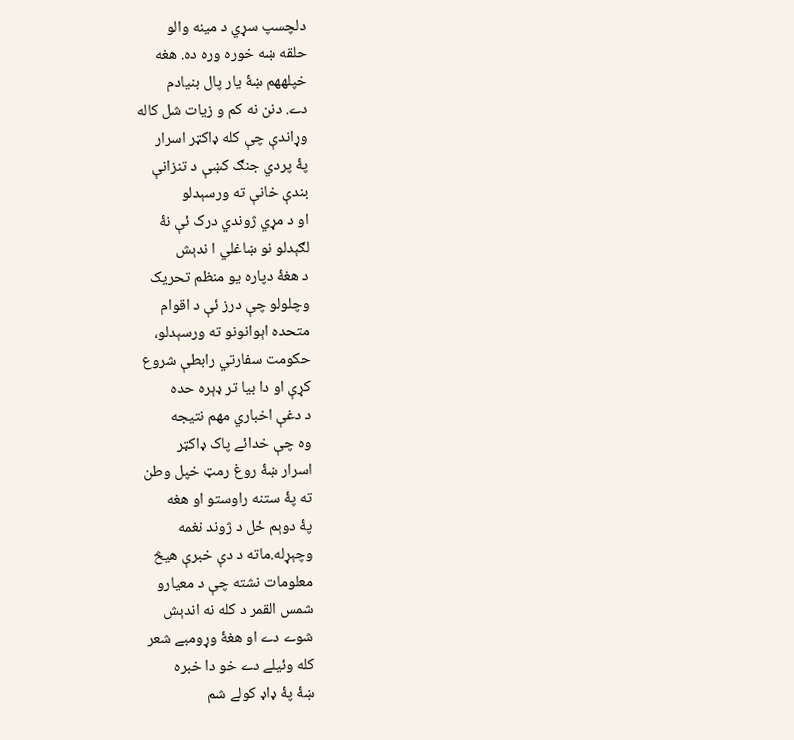دلچسپ سړي د مينه والو
حلقه ښه خوره وره ده. هغه
خپلههم ښۀ يار پال بنيادم
دے. دنن نه کم و زيات شل کاله
وړاندې چې کله ډاکټر اسرار
پۀ پردي جنګ کښې د تنزانې
بندې خانې ته ورسېدلو
او د مړي ژوندي درک ئې نۀ
لګېدلو نو ښاغلي ا ندېش
د هغۀ دپاره يو منظم تحريک
وچلولو چې درز ئې د اقوام
متحده اېوانونو ته ورسېدلو،
حکومت سفارتي رابطې شروع
کړې او دا بيا تر ډېره حده
د دغې اخباري مهم نتيجه
وه چې خدائے پاک ډاکټر
اسرار ښۀ روغ رمټ خپل وطن
ته پۀ ستنه راوستو او هغه
پۀ دوېم ځل د ژوند نغمه
وچېړله.ماته د دې خبرې هيڅ
معلومات نشته چې د معيارو
شمس القمر د کله نه اندېش
شوے دے او هغۀ وړومبے شعر
کله وئيلے دے خو دا خبره
ښۀ پۀ ډاډ کولے شم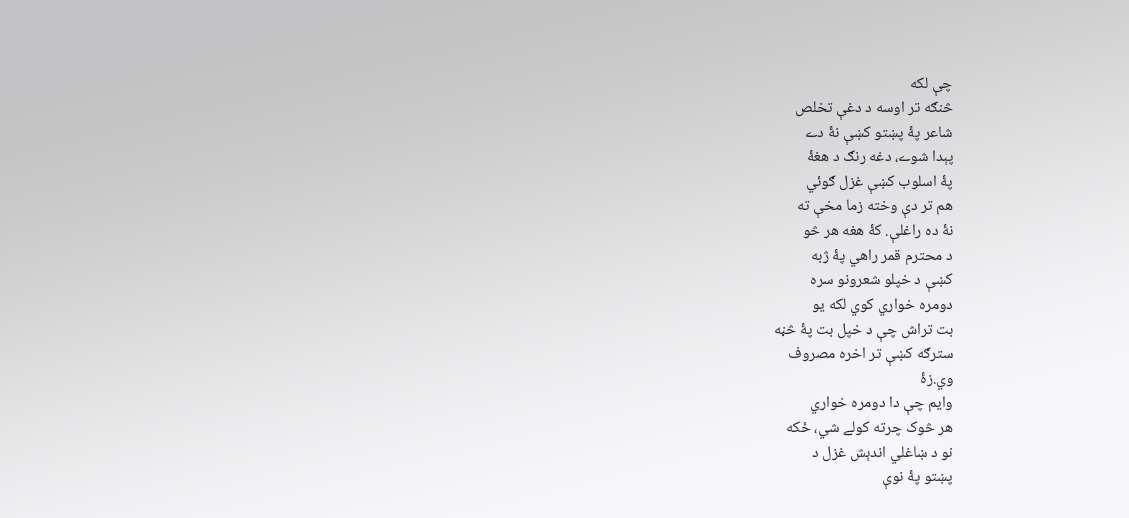چې لکه
څنګه تر اوسه د دغې تخلص
شاعر پۀ پښتو کښې نۀ دے
پېدا شوے، دغه رنګ د هغۀ
پۀ اسلوب کښې غزل ګوئي
هم تر دې وخته زما مخې ته
نۀ ده راغلې. کۀ هغه هر څو
د محترم قمر راهي پۀ ژبه
کښې د خپلو شعرونو سره
دومره خواري کوي لکه يو
بت تراش چې د خپل بت پۀ څڼه
سترګه کښې تر اخره مصروف
وي.زۀ
وايم چې دا دومره خواري
هر څوک چرته کولے شي، ځکه
نو د ښاغلي اندېش غزل د
پښتو پۀ نوې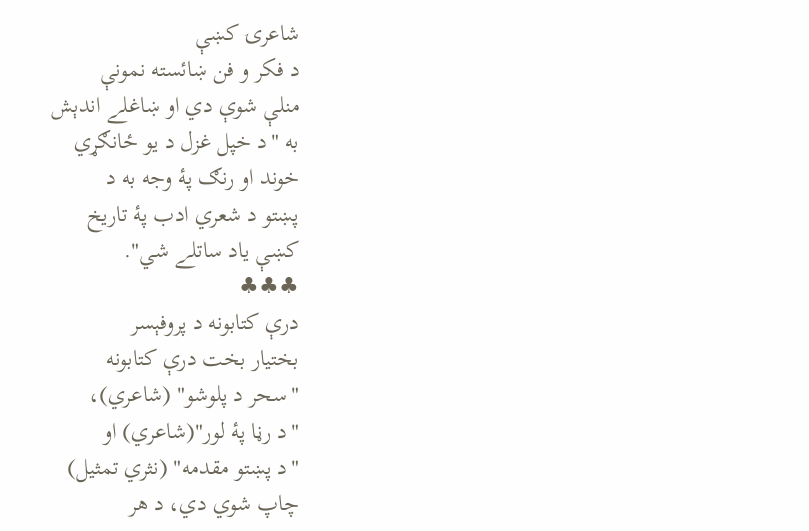شاعرۍ کښې
د فکر و فن ښائسته نمونې
منلې شوې دي او ښاغلے اندېش
به "د خپل غزل د يو ځانګړي
خوند او رنګ پۀ وجه به د
پښتو د شعري ادب پۀ تاريخ
کښې ياد ساتلے شي".
♣♣♣
درې کتابونه د پروفېسر
بختيار بخت درې کتابونه
"سحر د پلوشو" (شاعري)،
"د رڼا پۀ لور"(شاعري) او
"د پښتو مقدمه" (نثري تمثيل)
چاپ شوي دي، د هر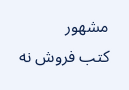مشهور
کتب فروش نه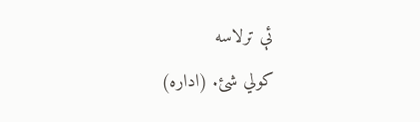ئې ترلاسه
کولي شئ. (اداره)